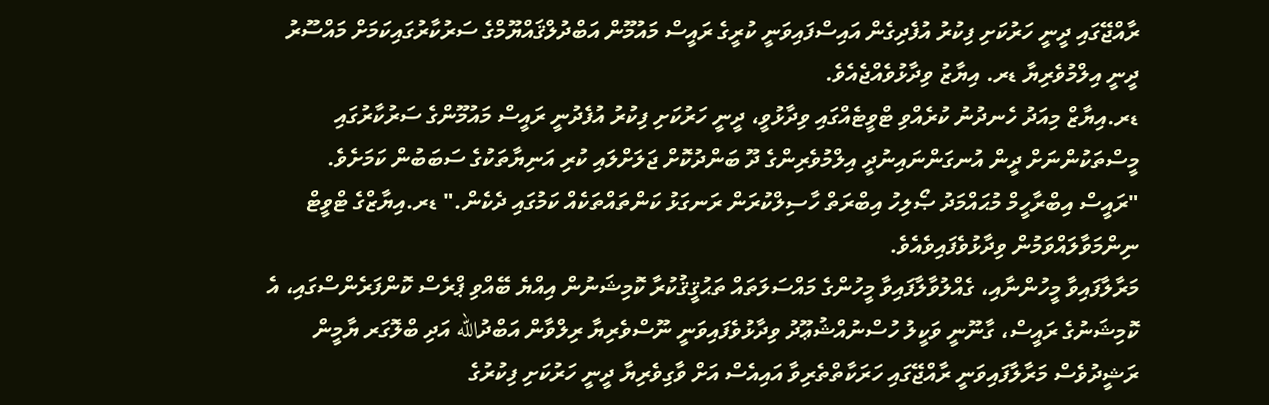ރާއްޖޭގައި ދީނީ ހަރުކަށި ފިކުރު އުފެދިގެން އައިސްފައިވަނީ ކުރީގެ ރައީސް މައުމޫން އަބްދުލްޤައްޔޫމްގެ ސަރުކާރުގައިކަމަށް މައްސޫރު ދީނީ އިލްމުވެރިޔާ ޑރ. އިޔާޒު ވިދާޅުވެއްޖެއެވެ.
ޑރ.އިޔާޒް މިއަދު ހެނދުނު ކުރެއްވި ޓްވީޓެއްގައި ވިދާޅުވީ، ދީނީ ހަރުކަށި ފިކުރު އުފެދުނީ ރައީސް މައުމޫންގެ ސަރުކާރުގައި މީސްތަކުންނަށް ދީން އުނގަންނައިނުދީ އިލްމުވެރިންގެ ދޫ ބަންދުކޮށް ޖަލަށްލައި ކުރި އަނިޔާތަކުގެ ސަބަބުން ކަމަށެވެ.
"ރައީސް އިބްރާހީމް މުޙައްމަދު ޞޯލިހު އިބްރަތް ހާސިލްކުރަން ރަނގަޅު ކަންތައްތަކެއް ކަމުގައި ދެކެން." ޑރ.އިޔާޒްގެ ޓްވީޓް ނިންމަވާލައްވަމުން ވިދާޅުވެފައިވެއެވެ.
މަރާލާފައިވާ މީހުންނާއި، ގެއްލުވާލާފައިވާ މީހުންގެ މައްސަލަތައް ތަޙުޤީޤުކުރާ ކޮމިޝަނުން އިއްޔެ ބޭއްވި ޕްރެސް ކޮންފަރެންސްގައި، އެ ކޮމިޝަނުގެ ރައީސް، ގާނޫނީ ވަކީލު ހުސްނުއްޝުޢޫދު ވިދާޅުވެފައިވަނީ ނޫސްވެރިޔާ ރިލްވާން އަބްދުالله އަދި ބްލޮގަރ ޔާމީން ރަޝީދުވެސް މަރާލާފައިވަނީ ރާއްޖޭގައި ހަރަކާތްތެރިވާ އައިއެސް އަށް ވާގިވެރިޔާ ދީނީ ހަރުކަށި ފިކުރުގެ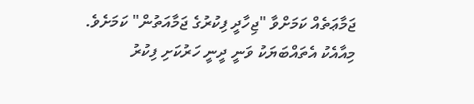ޖަމާޢަތެއް ކަމަށްވާ "ޖިހާދީ ފިކުރުގެ ޖަމާއަތުން" ކަމަށެވެ.
މިއާއެކު އެތައްބަޔަކު ވަނީ ދީނީ ހަރުކަށި ފިކުރު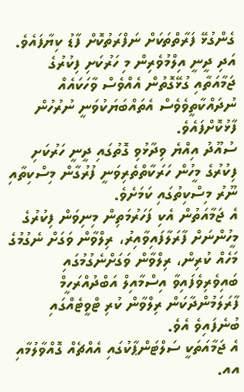ގެންގުޅޭ ފަރާތްތަކަށް ނަފްރަތުކޮށް ފާޑު ކިޔާފައެވެ. އަދި ދީނީ އިލްމުވެރިން މި ހަރުކަށި ފިކުރުގެ ޖަމާއަތާއި ގުޅޭގޮތުން އެއްވެސް ވާހަކައެއް ނުދައްކާތީވެވެސް އެތައްބަޔަކުވަނީ ނުރުހުން ފާޅުކޮށްފައެވެ.
ސުއޫދު އިއްޔެ ވިދާޅުވި ގޮތުގައި ދީނީ ހަރުކަށި ފިކުރުގެ މީހުން ހަރަކާތްތެރިވަނީ ފުރުގާން މިސްކިތާއި ނޫރު މިސްކިތުގައި ކަމަށެވެ.
އެ ޖަމާއަތުން އެކި ފަހަރުމަތިން މިނިވަން ފިކުރުގެ މީހުންނަށް ފާރަލާފައިވާއިރު، ރިލްވާން ވަގަށް ނެގުމުގެ މަހެއް ކުރިން، ރިލްވާން ވަގަށްނެގުމުގައި ބައިވެރިވެފައިވާ އިސްމާއިލް އަބްދުއްރަހީމް ފާރަލަމުންދާކަން ރިލްވާން ކުރި ޓްވީޓެއްގައި ބުނެފައިވެ އެވެ.
އެ ޖަމާއަތަކީ ސަލްޓަންޕާކުގައި އެއްޗެއް ގޮއްވާލުމާއި އއ.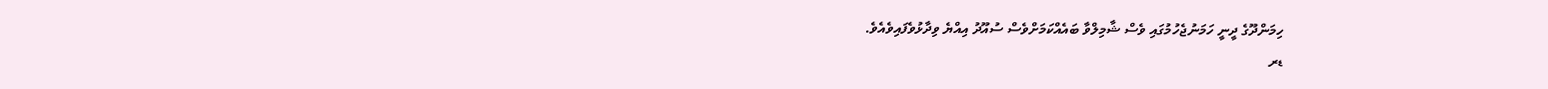ހިމަންދޫގެ ދީނީ ހަމަނުޖެހުމުގައި ވެސް ޝާމިލްވާ ބައެއްކަމަށްވެސް ސުއޫދު އިއްޔެ ވިދާޅުވެފައިވެއެވެ.
ޑރ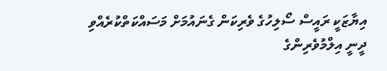އިޔާޒަކީ ރައީސް ސޯލިހުގެ ވެރިކަން ގެނައުމަށް މަސައްކަތްކުރެއްވި ދީނީ އިލްމުވެރިންގެ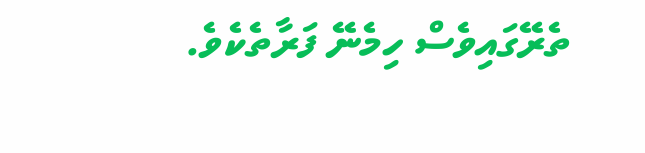ތެރޭގައިވެސް ހިމެނޭ ފަރާތެކެވެ.